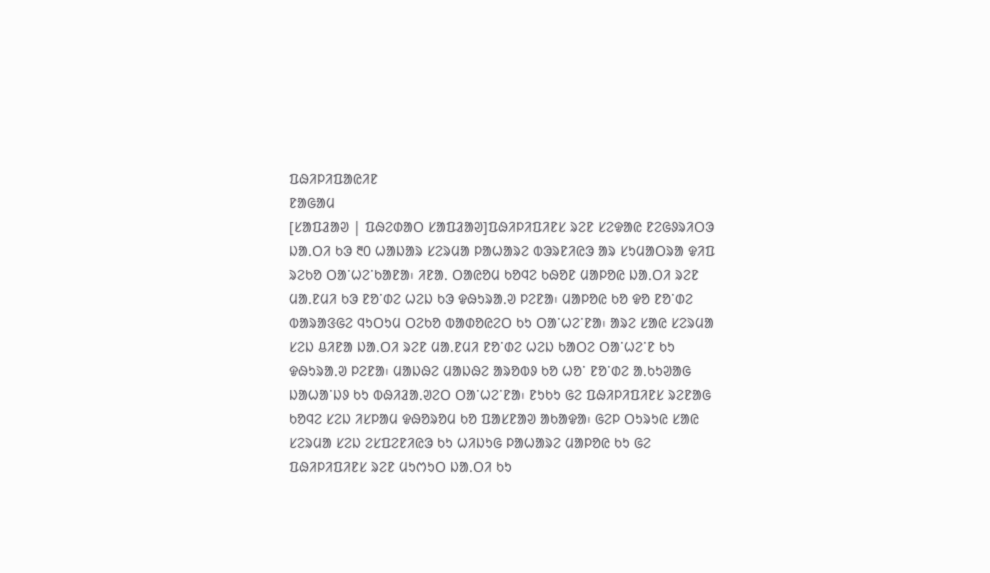ᱯᱷᱤᱞᱤᱯᱟᱭᱤᱱ
ᱱᱟᱜᱟᱢ
[ᱥᱟᱯᱲᱟᱣ | ᱯᱷᱮᱰᱟᱛ ᱥᱟᱯᱲᱟᱣ]ᱯᱷᱤᱞᱤᱯᱤᱱᱥ ᱨᱮᱱ ᱥᱮᱫᱟᱭ ᱱᱮᱜᱽᱨᱤᱛᱳ ᱡᱟᱹᱛᱤ ᱠᱳ ᱓᱐ ᱦᱟᱡᱟᱨ ᱥᱮᱨᱢᱟ ᱞᱟᱦᱟᱨᱮ ᱵᱳᱨᱱᱤᱭᱳ ᱟᱨ ᱥᱩᱢᱟᱛᱨᱟ ᱫᱤᱯ ᱨᱮᱠᱚ ᱛᱟᱸᱦᱮᱸᱠᱟᱱᱟ᱾ ᱤᱱᱟᱹ ᱛᱟᱭᱚᱢ ᱠᱚᱧᱮ ᱠᱷᱚᱱ ᱢᱟᱞᱚᱭ ᱡᱟᱹᱛᱤ ᱨᱮᱱ ᱢᱟᱹᱱᱢᱤ ᱠᱳ ᱱᱚᱸᱰᱮ ᱦᱮᱡ ᱠᱳ ᱫᱷᱩᱨᱟᱹᱣ ᱞᱮᱱᱟ᱾ ᱢᱟᱞᱚᱭ ᱠᱚ ᱫᱚ ᱱᱚᱸᱰᱮ ᱵᱟᱨᱟᱝᱜᱮ ᱧᱩᱛᱩᱢ ᱛᱮᱠᱚ ᱵᱟᱰᱚᱭᱮᱛ ᱠᱩ ᱛᱟᱸᱦᱮᱸᱱᱟ᱾ ᱟᱨᱮ ᱥᱟᱭ ᱥᱮᱨᱢᱟ ᱥᱮᱡ ᱪᱤᱱᱟ ᱡᱟᱹᱛᱤ ᱨᱮᱱ ᱢᱟᱹᱱᱢᱤ ᱱᱚᱸᱰᱮ ᱦᱮᱡ ᱠᱟᱛᱮ ᱛᱟᱸᱦᱮᱸᱱ ᱠᱩ ᱫᱷᱩᱨᱟᱹᱣ ᱞᱮᱱᱟ᱾ ᱢᱟᱡᱷᱮ ᱢᱟᱡᱷᱮ ᱟᱨᱚᱵᱽ ᱠᱚ ᱦᱚᱸ ᱱᱚᱸᱰᱮ ᱟᱹᱠᱩᱣᱟᱜ ᱡᱟᱦᱟᱸᱡᱽ ᱠᱩ ᱵᱷᱤᱲᱟᱹᱣᱮᱛ ᱛᱟᱸᱦᱮᱸᱱᱟ᱾ ᱱᱩᱠᱩ ᱜᱮ ᱯᱷᱤᱞᱤᱯᱤᱱᱥ ᱨᱮᱱᱟᱜ ᱠᱚᱧᱮ ᱥᱮᱡ ᱤᱥᱞᱟᱢ ᱫᱷᱚᱨᱚᱢ ᱠᱚ ᱯᱟᱥᱱᱟᱣ ᱟᱠᱟᱫᱟ᱾ ᱜᱮᱞ ᱛᱩᱨᱩᱭ ᱥᱟᱭ ᱥᱮᱨᱢᱟ ᱥᱮᱡ ᱮᱥᱯᱮᱱᱤᱭᱳ ᱠᱩ ᱦᱤᱡᱩᱜ ᱞᱟᱦᱟᱨᱮ ᱢᱟᱞᱚᱭ ᱠᱩ ᱜᱮ ᱯᱷᱤᱞᱤᱯᱤᱱᱥ ᱨᱮᱱ ᱢᱩᱬᱩᱛ ᱡᱟᱹᱛᱤ ᱠᱩ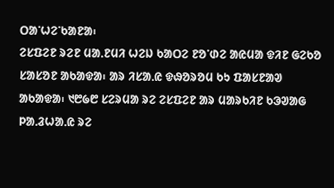ᱛᱟᱸᱦᱮᱸᱠᱟᱱᱟ᱾
ᱮᱥᱯᱮᱱ ᱨᱮᱱ ᱢᱟᱹᱱᱢᱤ ᱦᱮᱡ ᱠᱟᱛᱮ ᱱᱚᱸᱰᱮ ᱟᱭᱢᱟ ᱫᱤᱱ ᱜᱮᱠᱚ ᱥᱟᱥᱚᱱ ᱟᱠᱟᱫᱟ᱾ ᱟᱨ ᱤᱥᱟᱹᱭ ᱫᱷᱚᱨᱚᱢ ᱠᱩ ᱯᱟᱥᱱᱟᱣ ᱟᱠᱟᱫᱟ᱾ ᱑᱘᱙᱘ ᱥᱮᱨᱢᱟ ᱨᱮ ᱮᱥᱯᱮᱱ ᱟᱨ ᱢᱟᱨᱠᱤᱱ ᱠᱳᱣᱟᱜ ᱞᱟᱹᱲᱦᱟᱹᱭ ᱨᱮ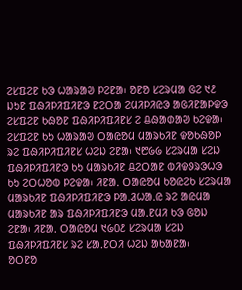ᱮᱥᱯᱮᱱ ᱠᱳ ᱦᱟᱨᱟᱣ ᱞᱮᱱᱟ᱾ ᱚᱱᱚ ᱥᱮᱨᱢᱟ ᱜᱮ ᱑᱒ ᱡᱩᱱ ᱯᱷᱤᱞᱤᱯᱤᱱᱳ ᱱᱮᱛᱟ ᱮᱢᱤᱞᱤᱭᱳ ᱟᱜᱤᱱᱟᱞᱫᱳ ᱮᱥᱯᱮᱱ ᱠᱷᱚᱱ ᱯᱷᱤᱞᱤᱯᱤᱱᱥ ᱮ ᱪᱷᱟᱰᱟᱣ ᱠᱮᱫᱟ᱾
ᱮᱥᱯᱮᱱ ᱠᱩ ᱦᱟᱨᱟᱣ ᱛᱟᱭᱚᱢ ᱢᱟᱨᱠᱤᱱ ᱫᱚᱠᱷᱚᱞ ᱨᱮ ᱯᱷᱤᱞᱤᱯᱤᱱᱥ ᱦᱮᱡ ᱮᱱᱟ᱾ ᱑᱘᱙᱙ ᱥᱮᱨᱢᱟ ᱥᱮᱡ ᱯᱷᱤᱞᱤᱯᱤᱱᱳ ᱠᱩ ᱢᱟᱨᱠᱤᱱ ᱪᱮᱛᱟᱱ ᱵᱤᱫᱽᱨᱳᱦᱳ ᱠᱩ ᱮᱛᱦᱚᱵ ᱞᱮᱫᱟ᱾ ᱤᱱᱟᱹ ᱛᱟᱭᱚᱢ ᱠᱚᱭᱮᱠ ᱥᱮᱨᱢᱟ ᱢᱟᱨᱠᱤᱱ ᱯᱷᱤᱞᱤᱯᱤᱱᱳ ᱞᱟᱹᱲᱦᱟᱹᱭ ᱨᱮ ᱟᱭᱢᱟ ᱢᱟᱨᱠᱤᱱ ᱟᱨ ᱯᱷᱤᱞᱤᱯᱤᱱᱳ ᱢᱟᱹᱱᱢᱤ ᱠᱳ ᱜᱚᱡ ᱮᱱᱟ᱾ ᱤᱱᱟᱹ ᱛᱟᱭᱚᱢ ᱑᱙᱐᱒ ᱥᱮᱨᱢᱟ ᱥᱮᱡ ᱯᱷᱤᱞᱤᱯᱤᱱᱥ ᱨᱮ ᱥᱟᱹᱱᱛᱤ ᱦᱮᱡ ᱟᱠᱟᱱᱟ᱾
ᱚᱛᱱᱚ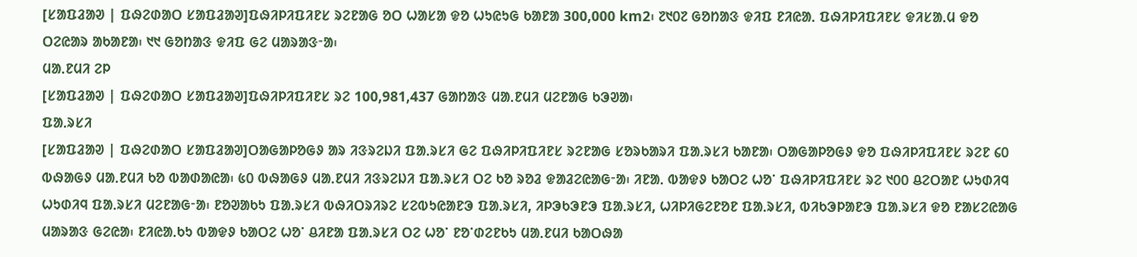[ᱥᱟᱯᱲᱟᱣ | ᱯᱷᱮᱰᱟᱛ ᱥᱟᱯᱲᱟᱣ]ᱯᱷᱤᱞᱤᱯᱤᱱᱥ ᱨᱮᱱᱟᱜ ᱚᱛ ᱦᱟᱥᱟ ᱫᱚ ᱦᱩᱭᱩᱜ ᱠᱟᱱᱟ 300,000 km2᱾ ᱗᱑᱐᱗ ᱜᱚᱴᱟᱝ ᱫᱤᱯ ᱱᱤᱭᱟᱹ ᱯᱷᱤᱞᱤᱯᱤᱱᱥ ᱫᱤᱥᱟᱹᱢ ᱫᱚ ᱛᱮᱭᱟᱨ ᱟᱠᱟᱱᱟ᱾ ᱑᱑ ᱜᱚᱴᱟᱝ ᱫᱤᱯ ᱜᱮ ᱢᱟᱨᱟᱝᱼᱟ᱾
ᱢᱟᱹᱱᱢᱤ ᱮᱞ
[ᱥᱟᱯᱲᱟᱣ | ᱯᱷᱮᱰᱟᱛ ᱥᱟᱯᱲᱟᱣ]ᱯᱷᱤᱞᱤᱯᱤᱱᱥ ᱨᱮ 100,981,437 ᱜᱟᱴᱟᱝ ᱢᱟᱹᱱᱢᱤ ᱢᱮᱱᱟᱜ ᱠᱳᱣᱟ᱾
ᱯᱟᱹᱨᱥᱤ
[ᱥᱟᱯᱲᱟᱣ | ᱯᱷᱮᱰᱟᱛ ᱥᱟᱯᱲᱟᱣ]ᱛᱟᱜᱟᱞᱚᱜᱽ ᱟᱨ ᱤᱝᱨᱮᱡᱤ ᱯᱟᱹᱨᱥᱤ ᱜᱮ ᱯᱷᱤᱞᱤᱯᱤᱱᱥ ᱨᱮᱱᱟᱜ ᱥᱚᱨᱠᱟᱨᱤ ᱯᱟᱹᱨᱥᱤ ᱠᱟᱱᱟ᱾ ᱛᱟᱜᱟᱞᱚᱜᱽ ᱫᱚ ᱯᱷᱤᱞᱤᱯᱤᱱᱥ ᱨᱮᱱ ᱔᱐ ᱵᱷᱟᱜᱽ ᱢᱟᱹᱱᱢᱤ ᱠᱚ ᱵᱟᱰᱟᱭᱟ᱾ ᱕᱐ ᱵᱷᱟᱜᱽ ᱢᱟᱹᱱᱢᱤ ᱤᱝᱨᱮᱡᱤ ᱯᱟᱹᱨᱥᱤ ᱛᱮ ᱠᱚ ᱨᱚᱲ ᱫᱟᱲᱮᱭᱟᱜᱼᱟ᱾ ᱤᱱᱟᱹ ᱵᱟᱫᱽ ᱠᱟᱛᱮ ᱦᱚᱸ ᱯᱷᱤᱞᱤᱯᱤᱱᱥ ᱨᱮ ᱑᱐᱐ ᱪᱮᱛᱟᱱ ᱦᱩᱰᱤᱧ ᱦᱩᱰᱤᱧ ᱯᱟᱹᱨᱥᱤ ᱢᱮᱱᱟᱜᱼᱟ᱾ ᱱᱚᱣᱟᱠᱩ ᱯᱟᱹᱨᱥᱤ ᱵᱷᱤᱛᱨᱤᱨᱮ ᱥᱮᱵᱩᱭᱟᱱᱳ ᱯᱟᱹᱨᱥᱤ, ᱤᱞᱳᱠᱳᱱᱳ ᱯᱟᱹᱨᱥᱤ, ᱦᱤᱞᱤᱜᱮᱱᱚᱱ ᱯᱟᱹᱨᱥᱤ, ᱵᱤᱠᱳᱞᱟᱱᱳ ᱯᱟᱹᱨᱥᱤ ᱫᱚ ᱱᱟᱥᱮᱭᱟᱜ ᱢᱟᱨᱟᱝ ᱜᱮᱭᱟ᱾ ᱱᱤᱭᱟᱹᱠᱩ ᱵᱟᱫᱽ ᱠᱟᱛᱮ ᱦᱚᱸ ᱪᱤᱱᱟ ᱯᱟᱹᱨᱥᱤ ᱛᱮ ᱦᱚᱸ ᱱᱚᱸᱰᱮᱱᱠᱩ ᱢᱟᱹᱱᱢᱤ ᱠᱟᱛᱷᱟ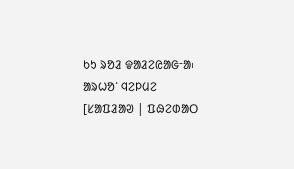ᱠᱩ ᱨᱚᱲ ᱫᱟᱲᱮᱭᱟᱜᱼᱟ᱾
ᱟᱨᱦᱚᱸ ᱧᱮᱞᱢᱮ
[ᱥᱟᱯᱲᱟᱣ | ᱯᱷᱮᱰᱟᱛ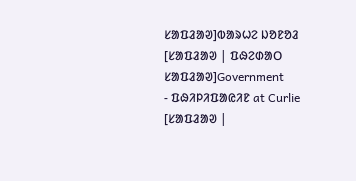ᱥᱟᱯᱲᱟᱣ]ᱵᱟᱨᱦᱮ ᱡᱚᱱᱚᱲ
[ᱥᱟᱯᱲᱟᱣ | ᱯᱷᱮᱰᱟᱛ ᱥᱟᱯᱲᱟᱣ]Government
- ᱯᱷᱤᱞᱤᱯᱟᱭᱤᱱ at Curlie
[ᱥᱟᱯᱲᱟᱣ |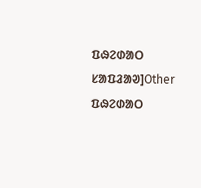ᱯᱷᱮᱰᱟᱛ ᱥᱟᱯᱲᱟᱣ]Other
ᱯᱷᱮᱰᱟᱛ